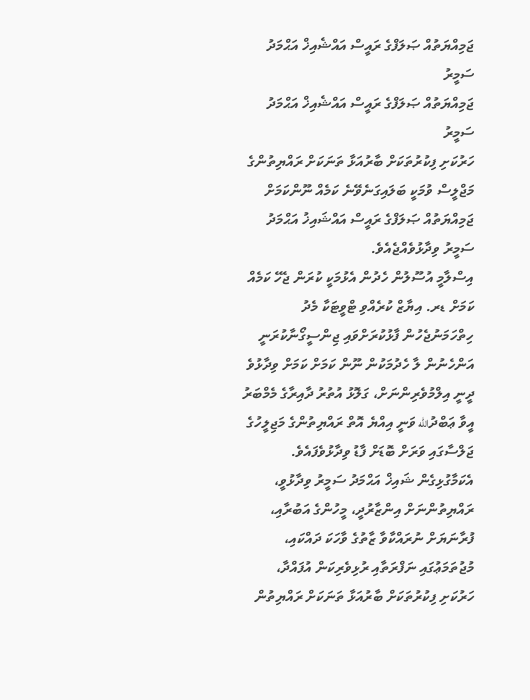ޖަމިއްޔަތުއް ޞަލަފްގެ ރައީސް އައްޝެއިޚް އަޙްމަދު ސަމީރު
ޖަމިއްޔަތުއް ޞަލަފްގެ ރައީސް އައްޝެއިޚް އަޙްމަދު ސަމީރު
ހަރުކަށި ފިކުރުތަކަށް ބާރުއަޅާ ތަނަކަށް ރައްޔިތުންގެ މަޖްލީސް ވުމަކީ ބަލައިގަނެވޭނެ ކަމެއް ނޫންކަމަށް ޖަމިއްޔަތުއް ޞަލަފްގެ ރައީސް އައްޝައިޚު އަޙްމަދު ސަމީރު ވިދާޅުވެއްޖެއެވެ.
އިސްލާމީ އުސޫލުން ހެދުން އެޅުމަކީ ކުރަން ޖެހޭ ކަމެއް ކަމަށް ޑރ. އިޔާޒް ކުރެއްވި ޓްވީޓަކާ މެދު ހިތްހަމަނުޖެހުން ފާޅުކުރަށްވައި ޖިންސީގޯނާކުރަނީ އަންހެނުން ލާ ހެދުމަކުން ނޫން ކަމަށް ކަމަށް ވިދާޅުވެ ދީނީ އިލްމުވެރިންނަށް، ގަލޮޅު އުތުރު ދާއިރާގެ މެމްބަރު އީވާ ޢަބްދުالله ވަނީ އިއްޔެ އޮތް ރައްޔިތުންގެ މަޖިލީހުގެ ޖަލްސާގައި ވަރަށް ބޮޑަށް ފާޑު ވިދާޅުވެފައެވެ.
އެކަމާގުޅިގެން ޝައިޚް އަޙްމަދު ސަމީރު ވިދާޅުވީ، ރައްޔިތުންނަށް އިންޒާރުދީ، މީހުންގެ އަބުރާއި، ފުރާނަޔަށް ނުރައްކާވާ ޒާތުގެ ވާހަކަ ދައްކައި، މުޖުތަމަޢުގައި ނަފްރަތާއި ރުޅިވެރިކަން އުފައްދާ، ހަރުކަށި ފިކުރުތަކަށް ބާރުއަޅާ ތަނަކަށް ރައްޔިތުން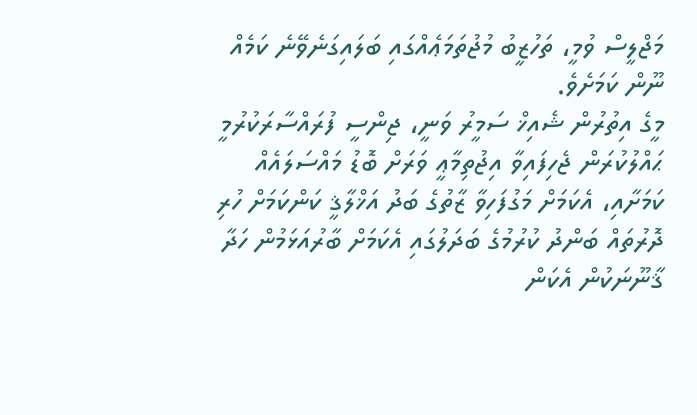މަޖްލީސް ވުމީ، ތަހުޒީބު މުޖުތަމަޢެއްގައި ބަލައިގަނެވޭނެ ކަމެއް ނޫން ކަމަށެވެ.
މީގެ އިތުރުން ޝެއިޚް ސަމީރު ވަނީ، ޖިންސީ ފުރައްސާރަކުރުމީ ޙައްލުކުރަން ޖެހިފައިވާ އިޖުތިމާޢީ ވަރަށް ބޮޑު މައްސަލައެއް ކަމަށާއި، އެކަމަށް މަގުފަހިވާ ޒާތުގެ ބަދު އަޚްލާޤީ ކަންކަމަށް ހުރި ދޮރުތައް ބަންދު ކުރުމުގެ ބަދަލުގައި އެކަމަށް ބާރުއަޅަމުން ހަދާ ޤާނޫނަކުން އެކަން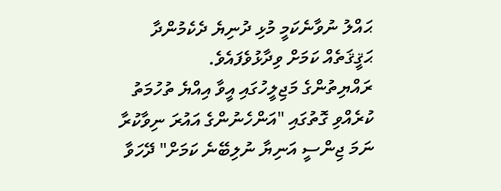ޙައްލު ނުވާނެކަމީ މުޅި ދުނިޔެ ދެކެމުންދާ ޙަޤީޤަތެއް ކަމަށް ވިދާޅުވެފައެވެ.
ރައްޔިތުންގެ މަޖިލީހުގައި އީވާ އިއްޔެ ތުހުމަތު ކުރެއްވި ގޮތުގައި "އަންހެނުންގެ އައުރަ ނިވާކުރާ ނަމަ ޖިންސީ އަނިޔާ ނުލިބޭނެ ކަމަށް" ދޭހަވާ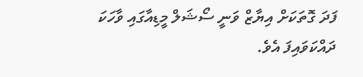ފަދަ ގޮތަކަށް އިޔާޒް ވަނީ ސޯޝަލް މީޑިއާގައި ވާހަކަ ދައްކަވައިފަ އެވެ.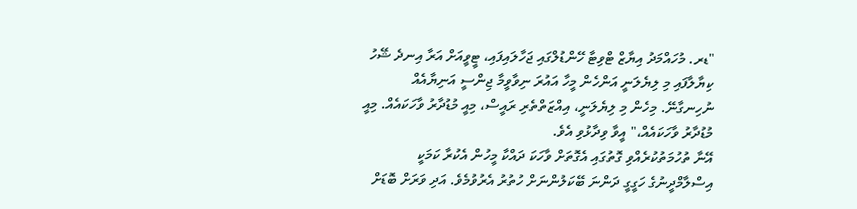"ޑރ. މުހައްމަދު އިޔާޒް ޓްވިޓާ ހޭންޑުލްގައި ޖަހާލައިފައި، ޓީވީއަށް އަރާ އިނދެ ޝޭހު ކިޔާލާފައި މި ލިޔެލަނީ އަންހެން މީހާ އައުރަ ނިވާވީމާ ޖިންސީ އަނިޔާއެއް ނުހިނގާނޭ. މިހެން މި ލިޔެލަނީ، އިއްޒަތްތެރި ރައީސް، މިއީ މުޑުދާރު ވާހަކައެއް. މިއީ މުޑުދާރު ވާހަކައެއް،" އީވާ ވިދާޅުވި އެވެ.
އޭނާ ތުހުމަތުކުރެއްވި ގޮތުގައި އެގޮތަށް ވާހަކަ ދައްކާ މީހުން އެކުރާ ކަމަކީ އިސްލާމްދީނުގެ ހަގީގީ ދަންނަ ބޭކަލުންނަށް ހުތުރު އެރުވުމެވެ. އަދި ވަރަށް ބޮޑަށް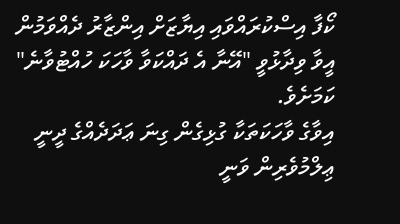ކޯފާ އިސްކުރައްވައި އިޔާޒަށް އިންޒާރު ދެއްވަމުން އީވާ ވިދާޅުވީ "އޭނާ އެ ދައްކަވާ ވާހަކަ ހުއްޓުވާނެ" ކަމަށެވެ.
އިވާގެ ވާހަކަތަކާ ގުޅިގެން ގިނަ ޢަދަދެއްގެ ދީނީ ޢިލްމުވެރިން ވަނީ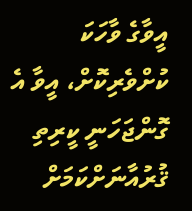އީވާގެ ވާހަކަ ކުށްވެރިކޮށް، އީވާ އެ ގޮންޖަހަނީ ކީރިތި ޤުރުއާނަށްކަމަށް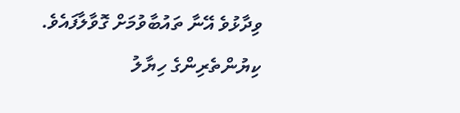ވިދާޅުވެ އޭނާ ތައުބާވުމަށް ގޮވާލާފައެވެ.
ކިޔުންތެރިންގެ ހިޔާލު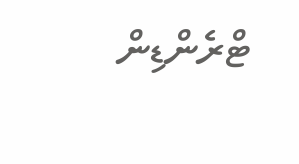ޓްރެންޑިން